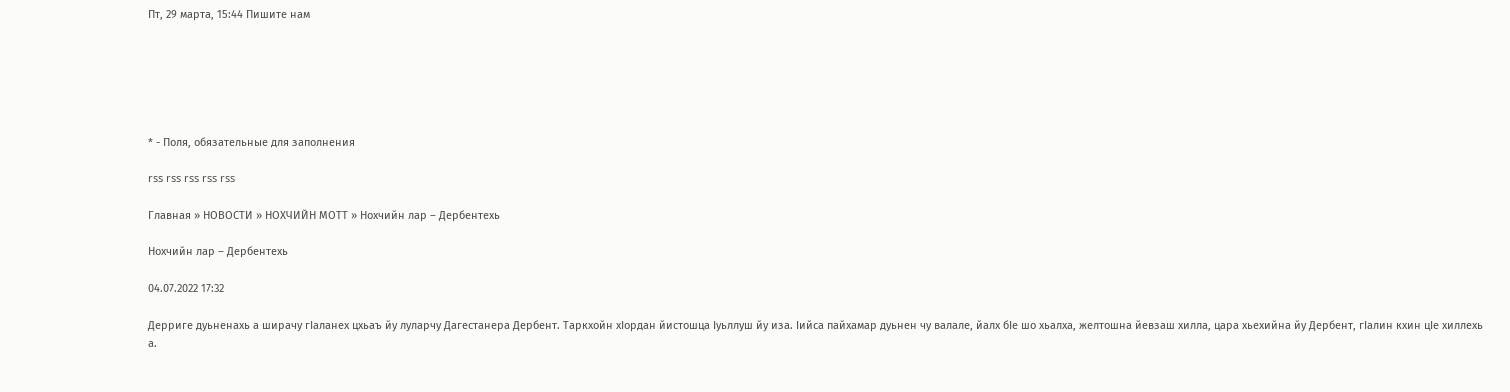Пт, 29 марта, 15:44 Пишите нам






* - Поля, обязательные для заполнения

rss rss rss rss rss

Главная » НОВОСТИ » НОХЧИЙН МОТТ » Нохчийн лар – Дербентехь

Нохчийн лар – Дербентехь

04.07.2022 17:32

Дерриге дуьненахь а ширачу гIаланех цхьаъ йу луларчу Дагестанера Дербент. Таркхойн хIордан йистошца Iуьллуш йу иза. Iийса пайхамар дуьнен чу валале, йалх бIе шо хьалха, желтошна йевзаш хилла, цара хьехийна йу Дербент, гIалин кхин цIе хиллехь а.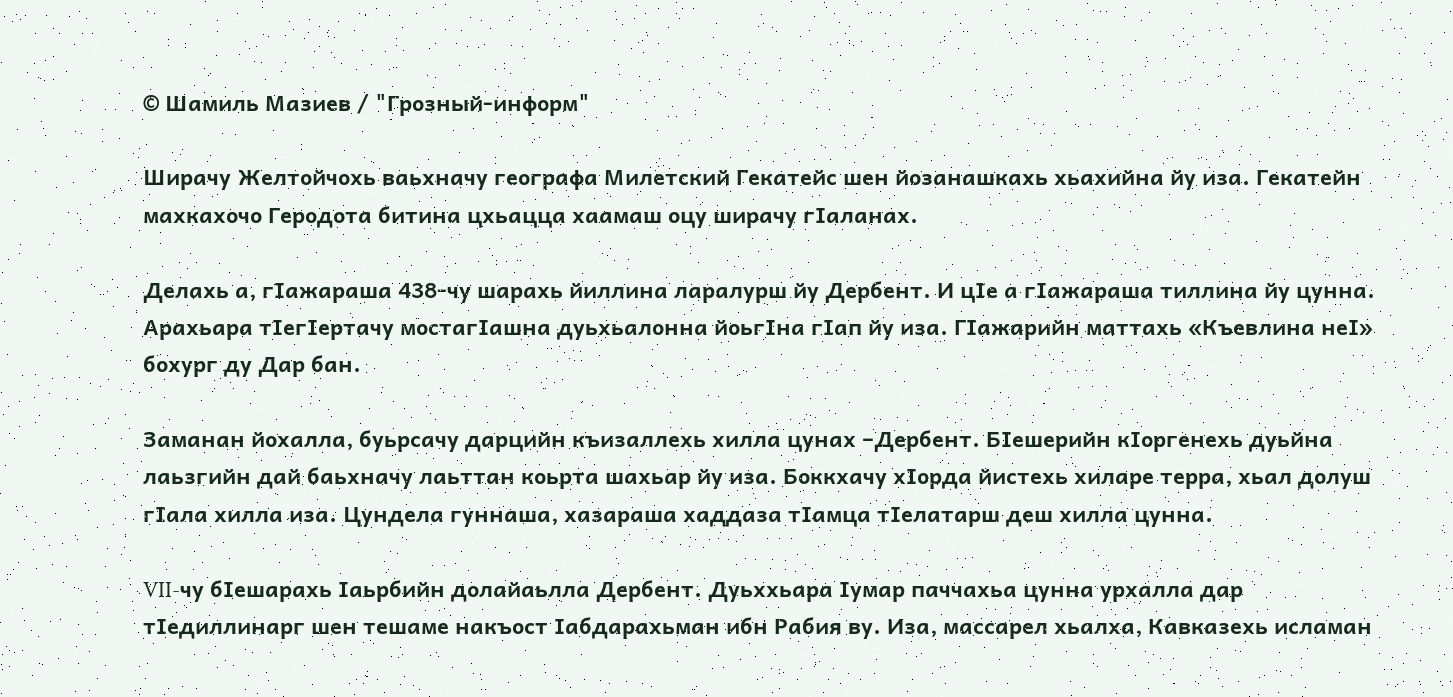© Шамиль Мазиев / "Грозный-информ"

Ширачу Желтойчохь ваьхначу географа Милетский Гекатейс шен йозанашкахь хьахийна йу иза. Гекатейн махкахочо Геродота битина цхьацца хаамаш оцу ширачу гIаланах.

Делахь а, гIажараша 438-чу шарахь йиллина ларалурш йу Дербент. И цIе а гIажараша тиллина йу цунна. Арахьара тIегIертачу мостагIашна дуьхьалонна йоьгIна гIап йу иза. ГIажарийн маттахь «Къевлина неI» бохург ду Дар бан.

Заманан йохалла, буьрсачу дарцийн къизаллехь хилла цунах –Дербент. БIешерийн кIоргенехь дуьйна лаьзгийн дай баьхначу лаьттан коьрта шахьар йу иза. Боккхачу хIорда йистехь хиларе терра, хьал долуш гIала хилла иза. Цундела гуннаша, хазараша хаддаза тIамца тIелатарш деш хилла цунна.

VII-чу бIешарахь Iаьрбийн долайаьлла Дербент. Дуьххьара Iумар паччахьа цунна урхалла дар тIедиллинарг шен тешаме накъост Iабдарахьман ибн Рабия ву. Иза, массарел хьалха, Кавказехь исламан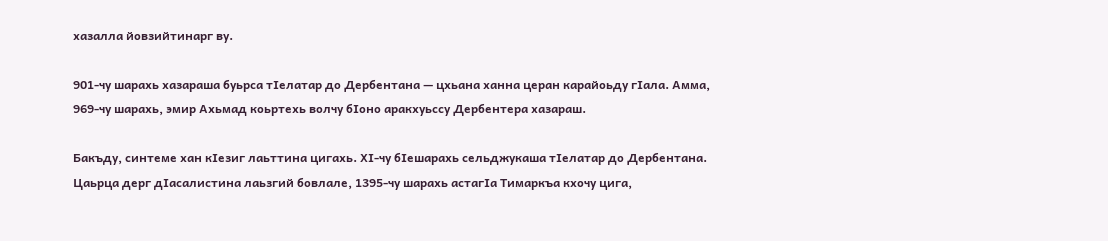хазалла йовзийтинарг ву.

901-чу шарахь хазараша буьрса тIелатар до Дербентана — цхьана ханна церан карайоьду гIала. Амма, 969-чу шарахь, эмир Ахьмад коьртехь волчу бIоно аракхуьссу Дербентера хазараш.

Бакъду, синтеме хан кIезиг лаьттина цигахь. ХI-чу бIешарахь сельджукаша тIелатар до Дербентана. Цаьрца дерг дIасалистина лаьзгий бовлале, 1395-чу шарахь астагIа Тимаркъа кхочу цига,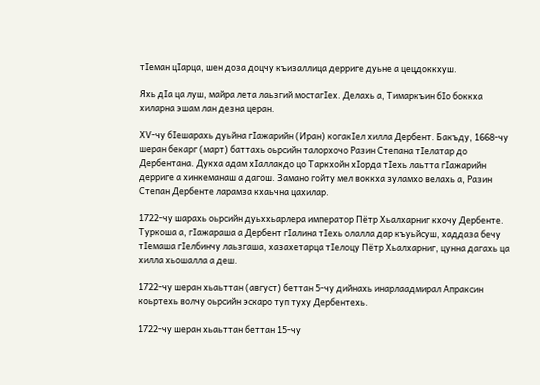тIеман цIарца, шен доза доцчу къизаллица дерриге дуьне а цецдоккхуш.

Яхь дIа ца луш, майра лета лаьзгий мостагIех. Делахь а, Тимаркъин бIо боккха хиларна эшам лан дезна церан.

ХV-чу бIешарахь дуьйна гIажарийн (Иран) когакIел хилла Дербент. Бакъду, 1668-чу шеран бекарг (март) баттахь оьрсийн талорхочо Разин Степана тIелатар до Дербентана. Дукха адам хIаллакдо цо Таркхойн хIорда тIехь лаьтта гIажарийн дерриге а хинкеманаш а дагош. Замано гойту мел воккха зуламхо велахь а, Разин Степан Дербенте ларамза кхаьчна цахилар.

1722-чу шарахь оьрсийн дуьххьарлера император Пётр Хьалхарниг кхочу Дербенте. Туркоша а, гIажараша а Дербент гIалина тIехь олалла дар къуьйсуш, хаддаза бечу тIемаша гIелбинчу лаьзгаша, хазахетарца тIелоцу Пётр Хьалхарниг, цунна дагахь ца хилла хьошалла а деш.

1722-чу шеран хьаьттан (август) беттан 5-чу дийнахь инарлаадмирал Апраксин коьртехь волчу оьрсийн эскаро туп туху Дербентехь.

1722-чу шеран хьаьттан беттан 15-чу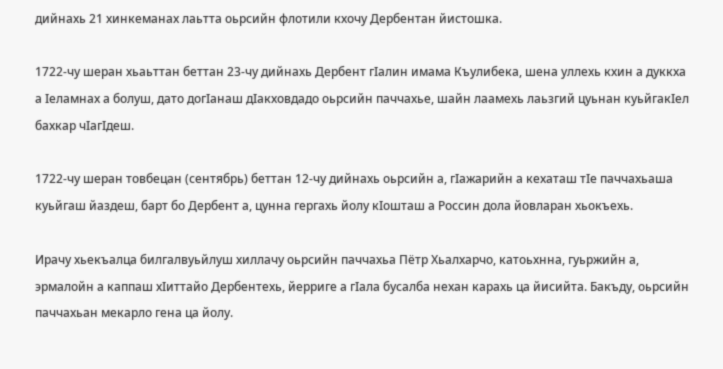дийнахь 21 хинкеманах лаьтта оьрсийн флотили кхочу Дербентан йистошка.

1722-чу шеран хьаьттан беттан 23-чу дийнахь Дербент гIалин имама Къулибека, шена уллехь кхин а дуккха а Iеламнах а болуш, дато догIанаш дIакховдадо оьрсийн паччахье, шайн лаамехь лаьзгий цуьнан куьйгакIел бахкар чIагIдеш.

1722-чу шеран товбецан (сентябрь) беттан 12-чу дийнахь оьрсийн а, гIажарийн а кехаташ тIе паччахьаша куьйгаш йаздеш, барт бо Дербент а, цунна гергахь йолу кIошташ а Россин дола йовларан хьокъехь.

Ирачу хьекъалца билгалвуьйлуш хиллачу оьрсийн паччахьа Пётр Хьалхарчо, катоьхнна, гуьржийн а, эрмалойн а каппаш хIиттайо Дербентехь, йерриге а гIала бусалба нехан карахь ца йисийта. Бакъду, оьрсийн паччахьан мекарло гена ца йолу.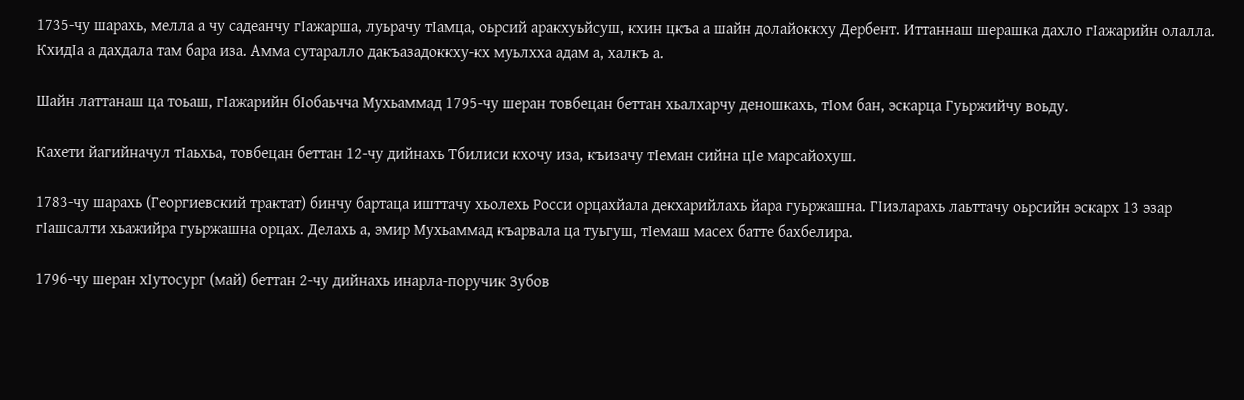1735-чу шарахь, мелла а чу садеанчу гIажарша, луьрачу тIамца, оьрсий аракхуьйсуш, кхин цкъа а шайн долайоккху Дербент. Иттаннаш шерашка дахло гIажарийн олалла. КхидIа а дахдала там бара иза. Амма сутаралло дакъазадоккху-кх муьлхха адам а, халкъ а.

Шайн латтанаш ца тоьаш, гIажарийн бIобаьчча Мухьаммад 1795-чу шеран товбецан беттан хьалхарчу деношкахь, тIом бан, эскарца Гуьржийчу воьду.

Кахети йагийначул тIаьхьа, товбецан беттан 12-чу дийнахь Тбилиси кхочу иза, къизачу тIеман сийна цIе марсайохуш.

1783-чу шарахь (Георгиевский трактат) бинчу бартаца ишттачу хьолехь Росси орцахйала декхарийлахь йара гуьржашна. ГIизларахь лаьттачу оьрсийн эскарх 13 эзар гIашсалти хьажийра гуьржашна орцах. Делахь а, эмир Мухьаммад къарвала ца туьгуш, тIемаш масех батте бахбелира.

1796-чу шеран хIутосург (май) беттан 2-чу дийнахь инарла-поручик Зубов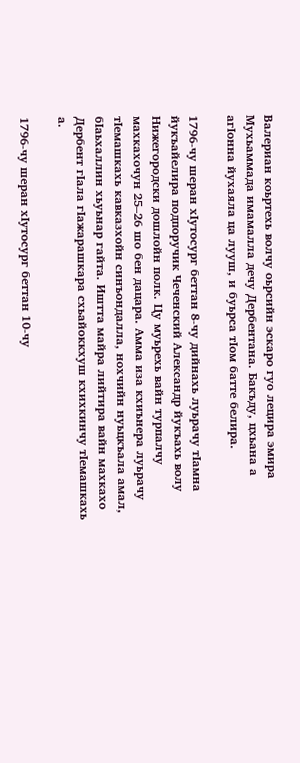Валериан коьртехь волчу оьрсийн эскаро гуо лецира эмира Мухьаммада имамалла дечу Дербентана. Бакъду, цхьана а агIонна йухаяла ца лууш, и буьрса тIом батте белира.

1796-чу шеран хIутосург беттан 8-чу дийнахь луьрачу тIамна йукъайелира подпоручик Чеченский Александр йукъахь волу Нижегородски дошлойн полк. Цу муьрехь вайн турпалчу махкахочун 25–26 шо бен дацара. Амма иза кхиънера луьрачу тIемашкахь кавказхойн синъондалла, нохчийн нуьцкъала амал, бIаьхаллин хьуьнар гайта. Иштта майра лийтира вайн махкахо Дербент гIала гIажарашкара схьайоккхуш кхихкинчу тIемашкахь а.

1796-чу шеран хIутосург беттан 10-чу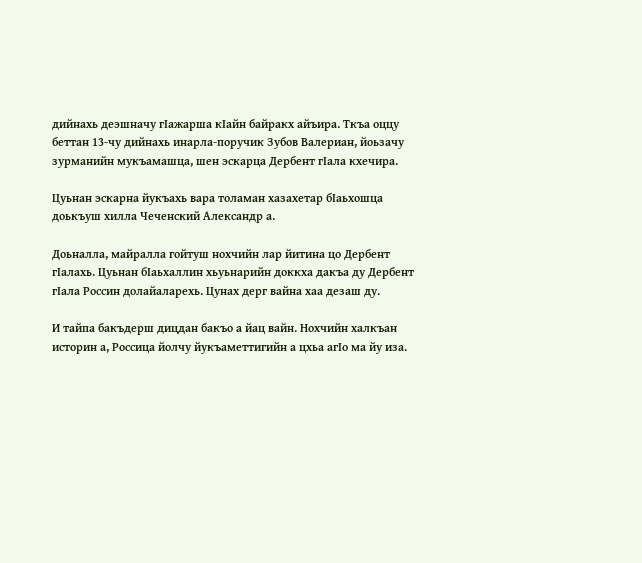дийнахь деэшначу гIажарша кIайн байракх айъира. Ткъа оццу беттан 13-чу дийнахь инарла-поручик Зубов Валериан, йоьзачу зурманийн мукъамашца, шен эскарца Дербент гIала кхечира.

Цуьнан эскарна йукъахь вара толаман хазахетар бIаьхошца доькъуш хилла Чеченский Александр а.

Доьналла, майралла гойтуш нохчийн лар йитина цо Дербент гIалахь. Цуьнан бIаьхаллин хьуьнарийн доккха дакъа ду Дербент гIала Россин долайаларехь. Цунах дерг вайна хаа дезаш ду.

И тайпа бакъдерш дицдан бакъо а йац вайн. Нохчийн халкъан историн а, Россица йолчу йукъаметтигийн а цхьа агIо ма йу иза.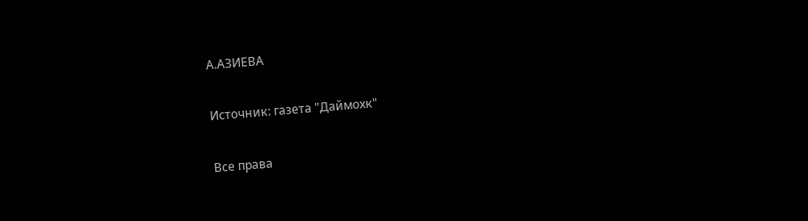А.АЗИЕВА

Источник: газета "Даймохк"

Все права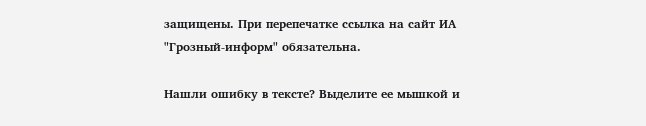защищены. При перепечатке ссылка на сайт ИА "Грозный-информ" обязательна.

Нашли ошибку в тексте? Выделите ее мышкой и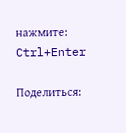нажмите: Ctrl+Enter

Поделиться: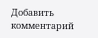Добавить комментарий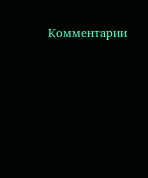Комментарии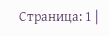Страница: 1 |